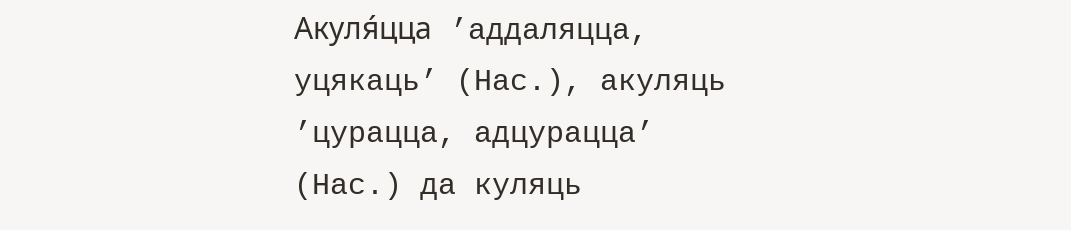Акуля́цца ’аддаляцца, уцякаць’ (Нас.), акуляць ’цурацца, адцурацца’ (Нас.) да куляць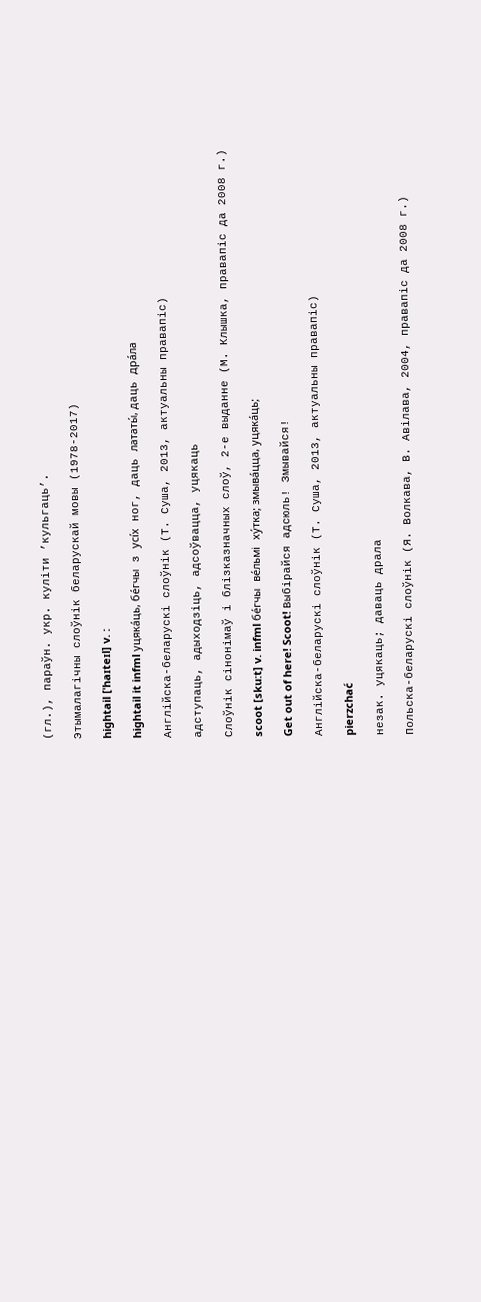(гл.), параўн. укр. куліти ’кульгаць’.

Этымалагічны слоўнік беларускай мовы (1978-2017)

hightail [ˈhaɪteɪl] v. :

hightail it infml уцяка́ць, бе́гчы з усі́х ног, даць лататы́, даць дра́ла

Англійска-беларускі слоўнік (Т. Суша, 2013, актуальны правапіс)

адступаць, адыходзіць, адсоўвацца, уцякаць

Слоўнік сінонімаў і блізказначных слоў, 2-е выданне (М. Клышка, правапіс да 2008 г.)

scoot [sku:t] v. infml бе́гчы ве́льмі ху́тка; змыва́цца, уцяка́ць;

Get out of here! Scoot! Выбірайся адсюль! Змывайся!

Англійска-беларускі слоўнік (Т. Суша, 2013, актуальны правапіс)

pierzchać

незак. уцякаць; даваць драла

Польска-беларускі слоўнік (Я. Волкава, В. Авілава, 2004, правапіс да 2008 г.)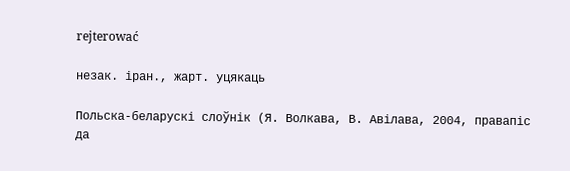rejterować

незак. іран., жарт. уцякаць

Польска-беларускі слоўнік (Я. Волкава, В. Авілава, 2004, правапіс да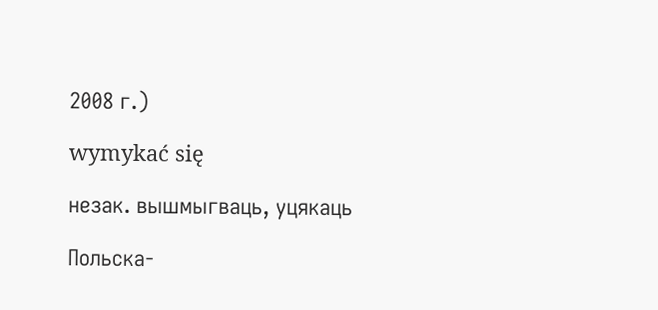2008 г.)

wymykać się

незак. вышмыгваць, уцякаць

Польска-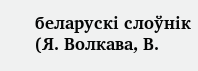беларускі слоўнік (Я. Волкава, В.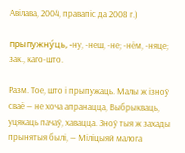Авілава, 2004, правапіс да 2008 г.)

прыпужну́ць, ‑ну, ‑неш, ‑не; ‑нём, ‑няце; зак., каго-што.

Разм. Тое, што і прыпужаць. Малы ж ізноў сваё — не хоча апранацца, Выбрыкваць, уцякаць пачаў, хавацца. Зноў тыя ж захады прынятыя былі, — Міліцыяй малога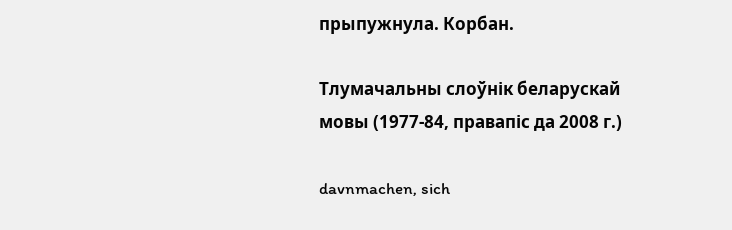прыпужнула. Корбан.

Тлумачальны слоўнік беларускай мовы (1977-84, правапіс да 2008 г.)

davnmachen, sich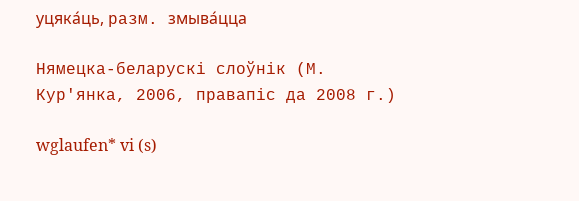уцяка́ць, разм. змыва́цца

Нямецка-беларускі слоўнік (М. Кур'янка, 2006, правапіс да 2008 г.)

wglaufen* vi (s)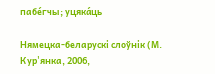пабе́гчы; уцяка́ць

Нямецка-беларускі слоўнік (М. Кур'янка, 2006,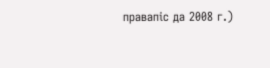правапіс да 2008 г.)